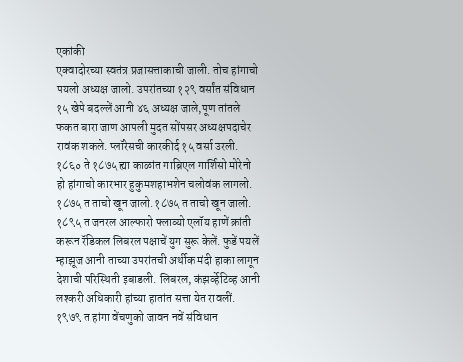एकांकी
एक्वादोरच्या स्वतंत्र प्रजासत्ताकाची जाली. तोच हांगाचो पयलो अध्यक्ष जालो. उपरांतच्या १२९ वर्सांत संविधान १५ खेपे बदल्लें आनी ४६ अध्यक्ष जाले,पूण तांतले फकत बारा जाण आपली मुदत सोंपसर अध्यक्षपदाचेर रावंक शकले. प्लॉरेसची कारकीर्द १५ वर्सा उरली. १८६० ते १८७५ ह्या काळांत गाब्रिएल गार्शिसो मोरेनो हो हांगाचो कारभार हुकुमशहाभशेन चलोवंक लागलो. १८७५ त ताचो खून जालो.१८७५ त ताचो खून जालो. १८९५ त जनरल आल्फारो फ्लाव्यो एलॉय हाणें क्रांती करून रॅडिकल लिबरल पक्षाचें युग सुरू केलें. फुडें पयलें म्हाझूज आनी ताच्या उपरांतची अर्थीक मंदी हाका लागून देशाची परिस्थिती इबाडली. लिबरल, कंझर्व्हेटिव्ह आनी लश्करी अधिकारी हांच्या हातांत सत्ता येत रावलीं. १९७९ त हांगा वेंचणुको जावन नवें संविधान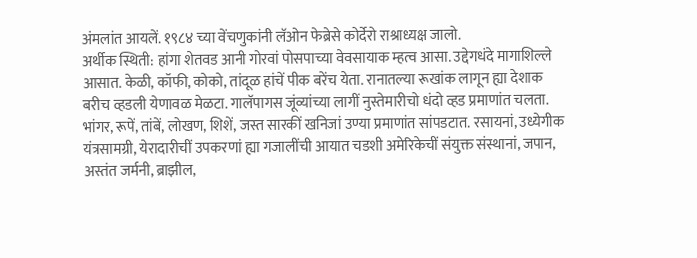अंमलांत आयलें. १९८४ च्या वेंचणुकांनी लॅओन फेब्रेसे कोर्देरो राश्राध्यक्ष जालो.
अर्थीक स्थिती: हांगा शेतवड आनी गोरवां पोसपाच्या वेवसायाक म्हत्व आसा. उद्देगधंदे मागाशिल्ले आसात. केळी, कॉफी, कोको, तांदूळ हांचें पीक बरेंच येता. रानातल्या रूखांक लागून ह्या देशाक बरीच व्हडली येणावळ मेळटा. गालॅपागस जूंव्यांच्या लागीं नुस्तेमारीचो धंदो व्हड प्रमाणांत चलता. भांगर, रूपें, तांबें, लोखण, शिशें, जस्त सारकीं खनिजां उण्या प्रमाणांत सांपडटात. रसायनां, उध्येगीक यंत्रसामग्री, येरादारीचीं उपकरणां ह्या गजालींची आयात चडशी अमेरिकेचीं संयुक्त संस्थानां, जपान, अस्तंत जर्मनी, ब्राझील,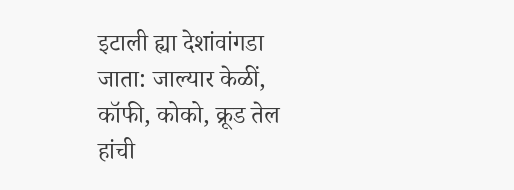इटाली ह्या देशांवांगडा जाता: जाल्यार केळीं, कॉफी, कोको, क्रूड तेल हांची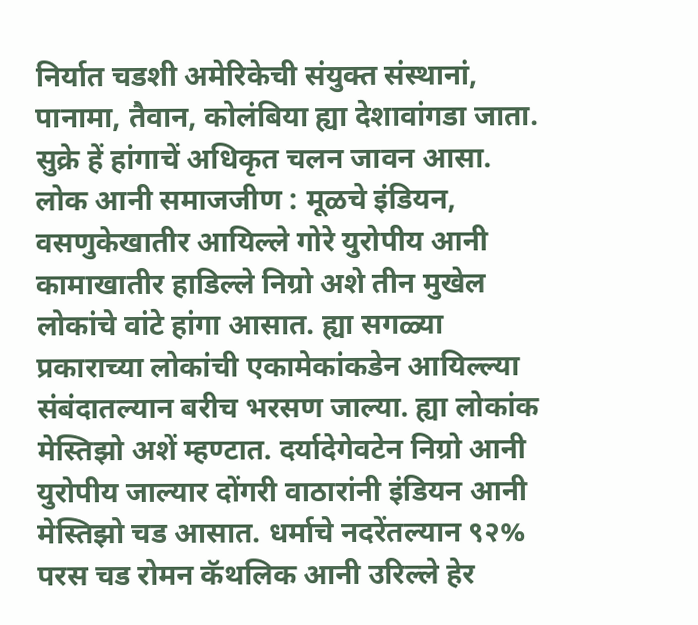निर्यात चडशी अमेरिकेची संयुक्त संस्थानां, पानामा, तैवान, कोलंबिया ह्या देशावांगडा जाता. सुक्रे हें हांगाचें अधिकृत चलन जावन आसा.
लोक आनी समाजजीण : मूळचे इंडियन, वसणुकेखातीर आयिल्ले गोरे युरोपीय आनी कामाखातीर हाडिल्ले निग्रो अशे तीन मुखेल लोकांचे वांटे हांगा आसात. ह्या सगळ्या प्रकाराच्या लोकांची एकामेकांकडेन आयिल्ल्या संबंदातल्यान बरीच भरसण जाल्या. ह्या लोकांक मेस्तिझो अशें म्हण्टात. दर्यादेगेवटेन निग्रो आनी युरोपीय जाल्यार दोंगरी वाठारांनी इंडियन आनी मेस्तिझो चड आसात. धर्माचे नदरेंतल्यान ९२% परस चड रोमन कॅथलिक आनी उरिल्ले हेर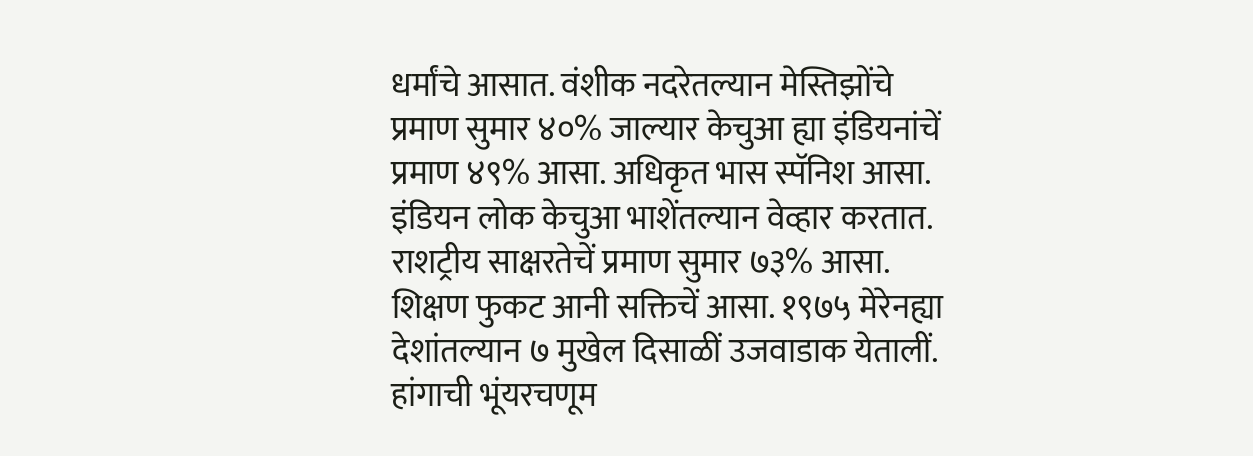धर्मांचे आसात. वंशीक नदरेतल्यान मेस्तिझोंचे प्रमाण सुमार ४०% जाल्यार केचुआ ह्या इंडियनांचें प्रमाण ४९% आसा. अधिकृत भास स्पॅनिश आसा. इंडियन लोक केचुआ भाशेंतल्यान वेव्हार करतात. राशट्रीय साक्षरतेचें प्रमाण सुमार ७३% आसा. शिक्षण फुकट आनी सक्तिचें आसा. १९७५ मेरेनह्या देशांतल्यान ७ मुखेल दिसाळीं उजवाडाक येतालीं. हांगाची भूंयरचणूम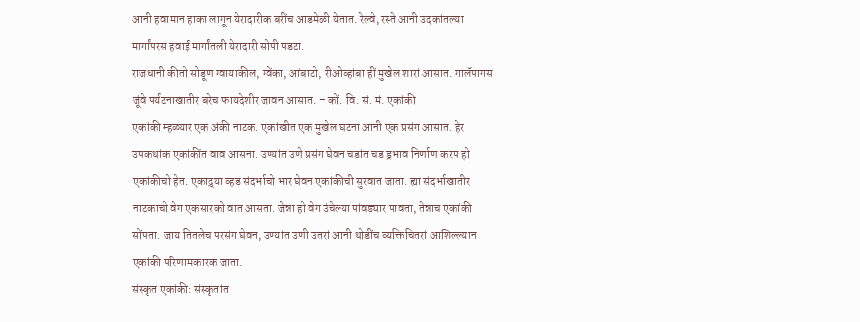आनी हवामान हाका लागून येरादारीक बरींच आडमेळी येतात. रेल्वे, रस्ते आनी उदकांतल्या मार्गांपरस हवाई मार्गांतली येरादारी सोपी पडटा.
राजधानी कीतो सोडूण ग्वायाकील, ग्वेंका, आंबाटो, रीओव्हांबा हीं मुखेल शारां आसात. गालॅपागस जूंवे पर्यटनाखातीर बरेच फायदेशीर जावन आसात. – कों. वि. सं. मं. एकांकी
एकांकी म्हळ्यार एक अंकी नाटक. एकांखीत एक मुखेल घटना आनी एक प्रसंग आसात. हेर उपकथांक एकांकींत वाव आसना. उण्यांत उणे प्रसंग घेवन चडांत चड ड्रभाव निर्णाण करप हो एकांकीचो हेत. एकाद्र्या व्हड संदर्भाचो भार घेवन एकांकीची सुरवात जाता. ह्या संदर्भाखातीर नाटकाचो वेग एकसारको वात आसता. जेन्ना हो वेग उंचेल्या पांवड्यार पावता, तेन्नाच एकांकी सोंपता. जाय तितलेच परसंग घेवन, उण्यांत उणी उतरां आनी थोडींच व्यक्तिचितरां आशिल्ल्यान एकांकी परिणामकारक जाता.
संस्कृत एकांकी: संस्कृतांत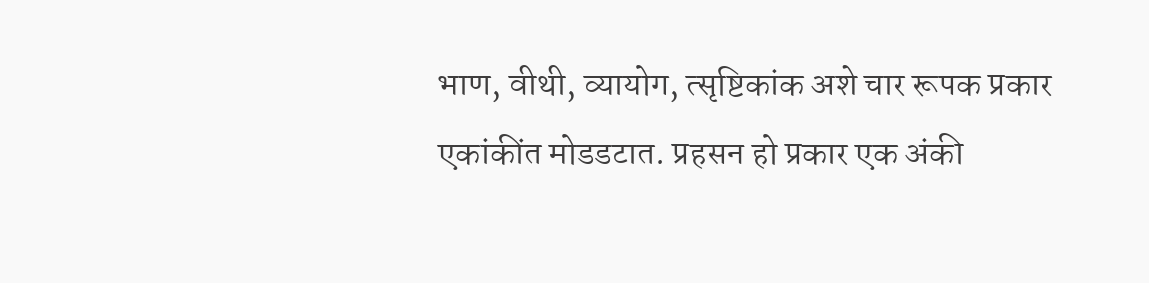भाण, वीथी, व्यायोग, त्सृष्टिकांक अशे चार रूपक प्रकार एकांकींत मोडडटात. प्रहसन हो प्रकार एक अंकी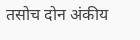तसोच दोन अंकीय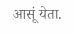आसूं येता.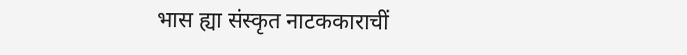भास ह्या संस्कृत नाटककाराचीं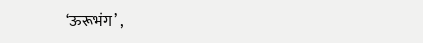‘ऊरूभंग’ ,